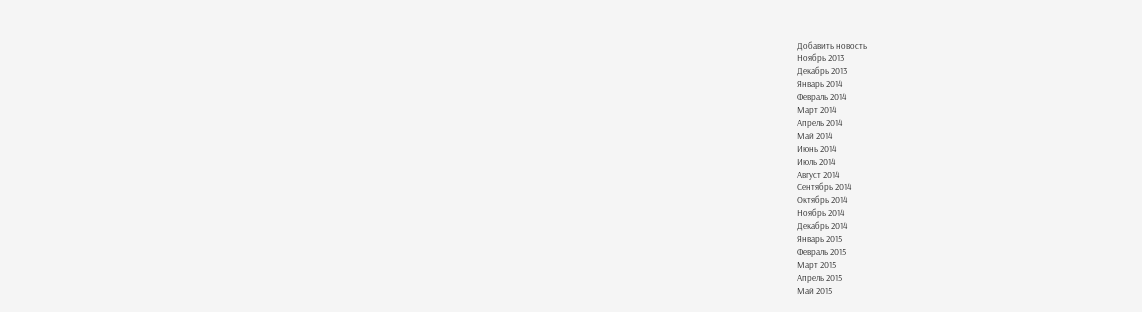Добавить новость
Ноябрь 2013
Декабрь 2013
Январь 2014
Февраль 2014
Март 2014
Апрель 2014
Май 2014
Июнь 2014
Июль 2014
Август 2014
Сентябрь 2014
Октябрь 2014
Ноябрь 2014
Декабрь 2014
Январь 2015
Февраль 2015
Март 2015
Апрель 2015
Май 2015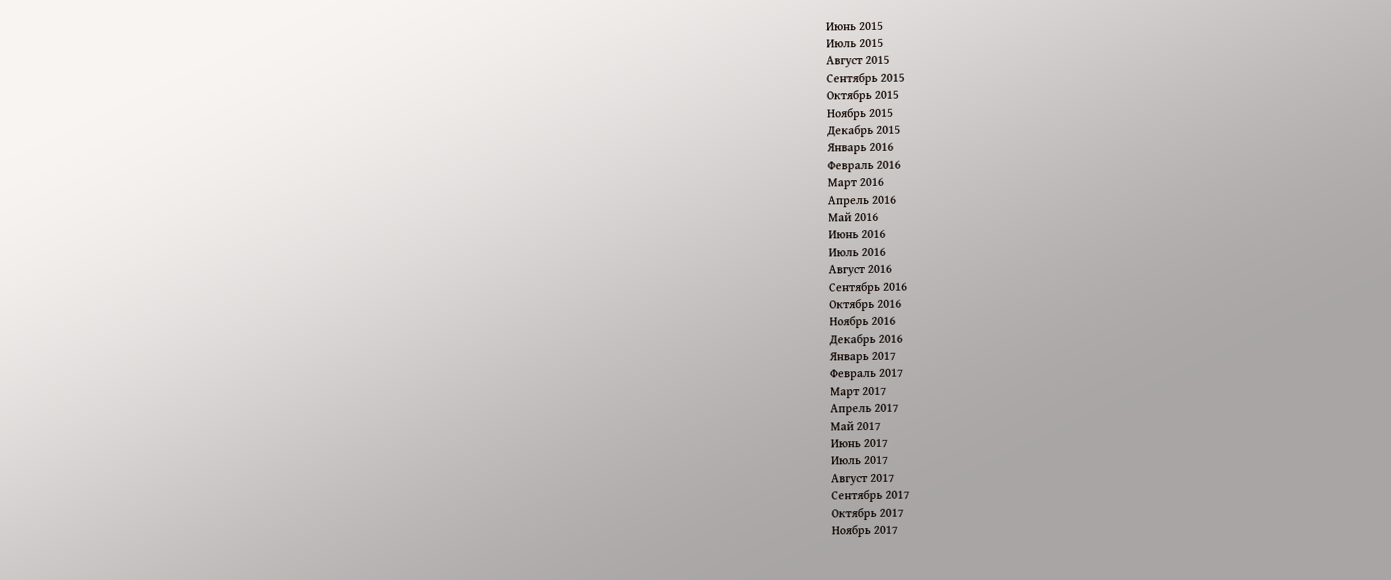Июнь 2015
Июль 2015
Август 2015
Сентябрь 2015
Октябрь 2015
Ноябрь 2015
Декабрь 2015
Январь 2016
Февраль 2016
Март 2016
Апрель 2016
Май 2016
Июнь 2016
Июль 2016
Август 2016
Сентябрь 2016
Октябрь 2016
Ноябрь 2016
Декабрь 2016
Январь 2017
Февраль 2017
Март 2017
Апрель 2017
Май 2017
Июнь 2017
Июль 2017
Август 2017
Сентябрь 2017
Октябрь 2017
Ноябрь 2017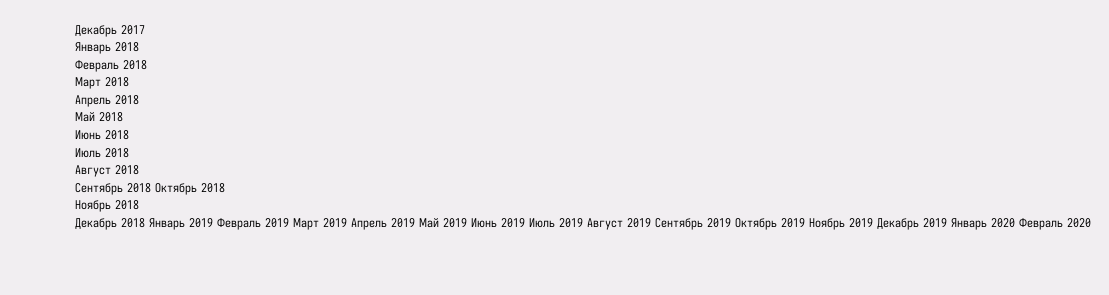Декабрь 2017
Январь 2018
Февраль 2018
Март 2018
Апрель 2018
Май 2018
Июнь 2018
Июль 2018
Август 2018
Сентябрь 2018 Октябрь 2018
Ноябрь 2018
Декабрь 2018 Январь 2019 Февраль 2019 Март 2019 Апрель 2019 Май 2019 Июнь 2019 Июль 2019 Август 2019 Сентябрь 2019 Октябрь 2019 Ноябрь 2019 Декабрь 2019 Январь 2020 Февраль 2020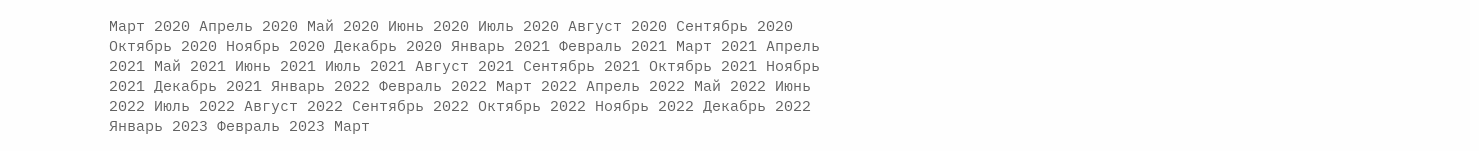Март 2020 Апрель 2020 Май 2020 Июнь 2020 Июль 2020 Август 2020 Сентябрь 2020 Октябрь 2020 Ноябрь 2020 Декабрь 2020 Январь 2021 Февраль 2021 Март 2021 Апрель 2021 Май 2021 Июнь 2021 Июль 2021 Август 2021 Сентябрь 2021 Октябрь 2021 Ноябрь 2021 Декабрь 2021 Январь 2022 Февраль 2022 Март 2022 Апрель 2022 Май 2022 Июнь 2022 Июль 2022 Август 2022 Сентябрь 2022 Октябрь 2022 Ноябрь 2022 Декабрь 2022 Январь 2023 Февраль 2023 Март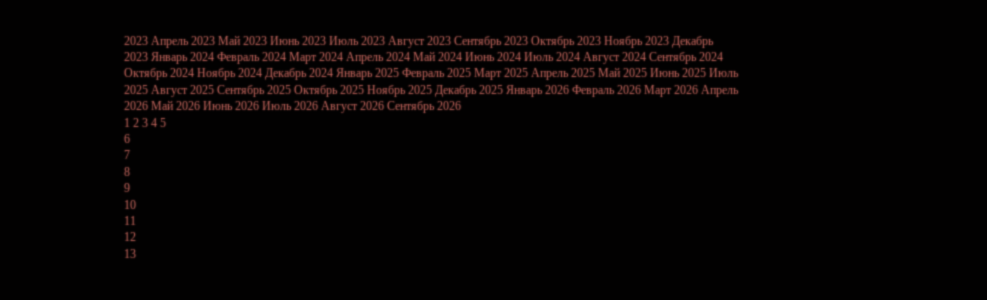2023 Апрель 2023 Май 2023 Июнь 2023 Июль 2023 Август 2023 Сентябрь 2023 Октябрь 2023 Ноябрь 2023 Декабрь 2023 Январь 2024 Февраль 2024 Март 2024 Апрель 2024 Май 2024 Июнь 2024 Июль 2024 Август 2024 Сентябрь 2024 Октябрь 2024 Ноябрь 2024 Декабрь 2024 Январь 2025 Февраль 2025 Март 2025 Апрель 2025 Май 2025 Июнь 2025 Июль 2025 Август 2025 Сентябрь 2025 Октябрь 2025 Ноябрь 2025 Декабрь 2025 Январь 2026 Февраль 2026 Март 2026 Апрель 2026 Май 2026 Июнь 2026 Июль 2026 Август 2026 Сентябрь 2026
1 2 3 4 5
6
7
8
9
10
11
12
13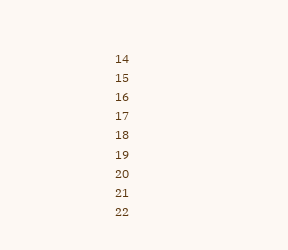14
15
16
17
18
19
20
21
22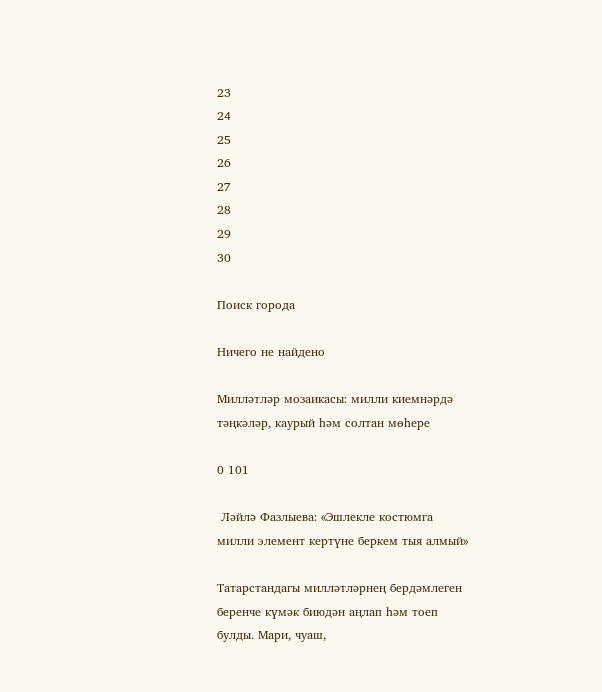23
24
25
26
27
28
29
30

Поиск города

Ничего не найдено

Милләтләр мозаикасы: милли киемнәрдә тәңкәләр, каурый һәм солтан мөһере

0 101

 Ләйлә Фазлыева: «Эшлекле костюмга милли элемент кертүне беркем тыя алмый»

Татарстандагы милләтләрнең бердәмлеген беренче күмәк биюдән аңлап һәм тоеп булды. Мари, чуаш,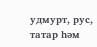удмурт, рус, татар һәм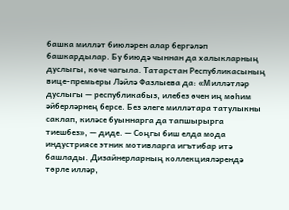башка милләт биюләрен алар бергәләп башкардылар. Бу биюдә чыннан да халыкларның дуслыгы, көче чагыла. Татарстан Республикасының вице-премьеры Ләйлә Фазлыева да: «Милләтләр дуслыгы — республикабыз, илебез өчен иң мөһим әйберләрнең берсе. Без әлеге милләтара татулыкны саклап, киләсе буыннарга да тапшырырга тиешбез», — диде. — Соңгы биш елда мода индустриясе этник мотивларга игътибар итә башлады. Дизайнерларның коллекцияләрендә төрле илләр,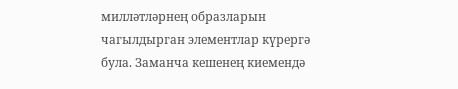милләтләрнең образларын чагылдырган элементлар күрергә була. Заманча кешенең киемендә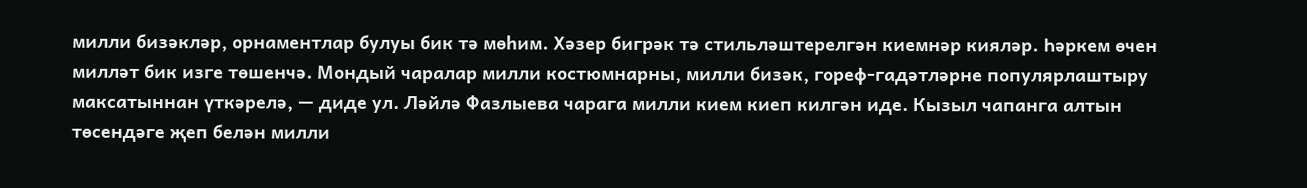милли бизәкләр, орнаментлар булуы бик тә мөһим. Хәзер бигрәк тә стильләштерелгән киемнәр кияләр. Һәркем өчен милләт бик изге төшенчә. Мондый чаралар милли костюмнарны, милли бизәк, гореф-гадәтләрне популярлаштыру максатыннан үткәрелә, — диде ул. Ләйлә Фазлыева чарага милли кием киеп килгән иде. Кызыл чапанга алтын төсендәге җеп белән милли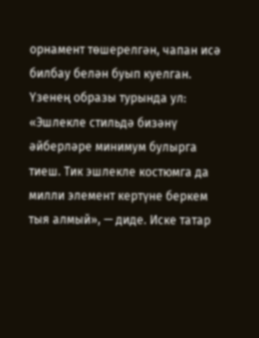орнамент төшерелгән, чапан исә билбау белән буып куелган. Үзенең образы турында ул: «Эшлекле стильдә бизәнү әйберләре минимум булырга тиеш. Тик эшлекле костюмга да милли элемент кертүне беркем тыя алмый», — диде. Иске татар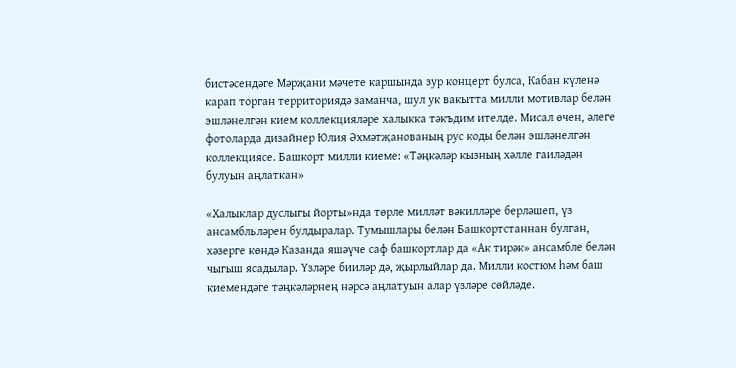бистәсендәге Мәрҗани мәчете каршында зур концерт булса, Кабан күленә карап торган территориядә заманча, шул ук вакытта милли мотивлар белән эшләнелгән кием коллекцияләре халыкка тәкъдим ителде. Мисал өчен, әлеге фотоларда дизайнер Юлия Әхмәтҗанованың рус коды белән эшләнелгән коллекциясе. Башкорт милли киеме: «Тәңкәләр кызның хәлле гаиләдән булуын аңлаткан»

«Халыклар дуслыгы йорты»нда төрле милләт вәкилләре берләшеп, үз ансамбльләрен булдыралар. Тумышлары белән Башкортстаннан булган, хәзерге көндә Казанда яшәүче саф башкортлар да «Ак тирәк» ансамбле белән чыгыш ясадылар. Үзләре бииләр дә, җырлыйлар да. Милли костюм һәм баш киемендәге тәңкәләрнең нәрсә аңлатуын алар үзләре сөйләде.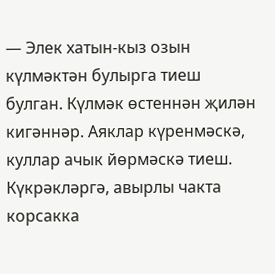— Элек хатын-кыз озын күлмәктән булырга тиеш булган. Күлмәк өстеннән җилән кигәннәр. Аяклар күренмәскә, куллар ачык йөрмәскә тиеш. Күкрәкләргә, авырлы чакта корсакка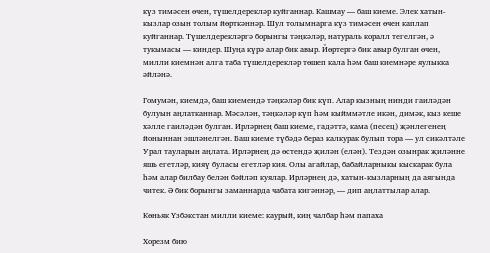күз тимәсен өчен, түшелдерекләр куйганнар. Кашмау — баш киеме. Элек хатын-кызлар озын толым йөрткәннәр. Шул толымнарга күз тимәсен өчен каплап куйганнар. Түшелдерекләргә борынгы тәңкәләр, натураль коралл тегелгән, ә тукымасы — киндер. Шуңа күрә алар бик авыр. Йөртергә бик авыр булган өчен, милли киемнән алга таба түшелдерекләр төшеп кала һәм баш киемнәре яулыкка әйләнә.

Гомумән, киемдә, баш киемендә тәңкәләр бик күп. Алар кызның нинди гаиләдән булуын аңлатканнар. Мәсәлән, тәңкәләр күп һәм кыйммәтле икән, димәк, кыз кеше хәлле гаиләдән булган. Ирләрнең баш киеме, гадәттә, кама (песец) җәнлегенең йоныннан эшләнелгән. Баш киеме түбәдә бераз калкурак булып тора — ул сикәлтәле Урал тауларын аңлата. Ирләрнең дә өстендә җилән (елән). Тездән озынрак җиләнне яшь егетләр, кияү буласы егетләр кия. Олы агайлар, бабайларныкы кыскарак була һәм алар билбау белән бәйләп куялар. Ирләрнең дә, хатын-кызларның да аягында читек. Ә бик борынгы заманнарда чабата кигәннәр, — дип аңлаттылар алар.

Көньяк Үзбәкстан милли киеме: каурый, киң чалбар һәм папаха

Хорезм бию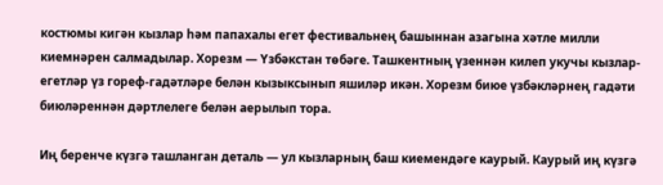костюмы кигән кызлар һәм папахалы егет фестивальнең башыннан азагына хәтле милли киемнәрен салмадылар. Хорезм — Үзбәкстан төбәге. Ташкентның үзеннән килеп укучы кызлар-егетләр үз гореф-гадәтләре белән кызыксынып яшиләр икән. Хорезм биюе үзбәкләрнең гадәти биюләреннән дәртлелеге белән аерылып тора.

Иң беренче күзгә ташланган деталь — ул кызларның баш киемендәге каурый. Каурый иң күзгә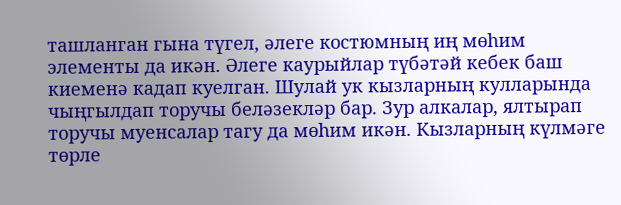ташланган гына түгел, әлеге костюмның иң мөһим элементы да икән. Әлеге каурыйлар түбәтәй кебек баш киеменә кадап куелган. Шулай ук кызларның кулларында чыңгылдап торучы беләзекләр бар. Зур алкалар, ялтырап торучы муенсалар тагу да мөһим икән. Кызларның күлмәге төрле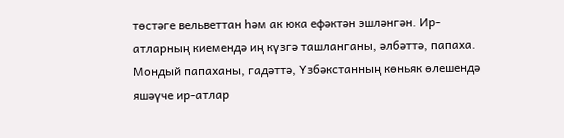төстәге вельветтан һәм ак юка ефәктән эшләнгән. Ир-атларның киемендә иң күзгә ташланганы, әлбәттә, папаха. Мондый папаханы, гадәттә, Үзбәкстанның көньяк өлешендә яшәүче ир-атлар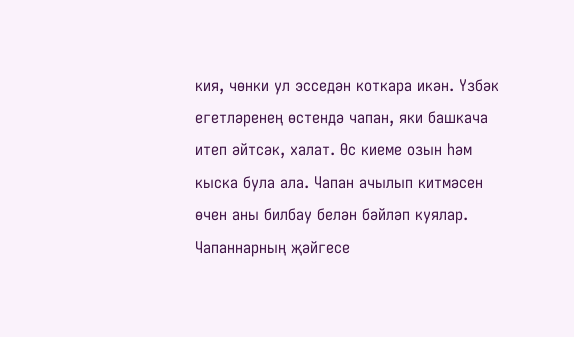кия, чөнки ул эсседән коткара икән. Үзбәк егетләренең өстендә чапан, яки башкача итеп әйтсәк, халат. Өс киеме озын һәм кыска була ала. Чапан ачылып китмәсен өчен аны билбау белән бәйләп куялар. Чапаннарның җәйгесе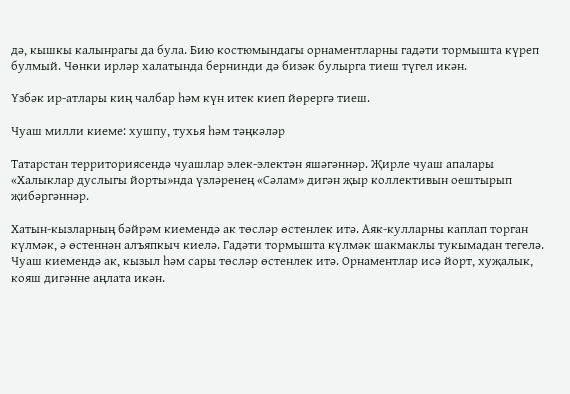дә, кышкы калынрагы да була. Бию костюмындагы орнаментларны гадәти тормышта күреп булмый. Чөнки ирләр халатында бернинди дә бизәк булырга тиеш түгел икән.

Үзбәк ир-атлары киң чалбар һәм күн итек киеп йөрергә тиеш.

Чуаш милли киеме: хушпу, тухья һәм тәңкәләр

Татарстан территориясендә чуашлар элек-электән яшәгәннәр. Җирле чуаш апалары «Халыклар дуслыгы йорты»нда үзләренең «Сәлам» дигән җыр коллективын оештырып җибәргәннәр.

Хатын-кызларның бәйрәм киемендә ак төсләр өстенлек итә. Аяк-кулларны каплап торган күлмәк, ә өстеннән алъяпкыч киелә. Гадәти тормышта күлмәк шакмаклы тукымадан тегелә. Чуаш киемендә ак, кызыл һәм сары төсләр өстенлек итә. Орнаментлар исә йорт, хуҗалык, кояш дигәнне аңлата икән.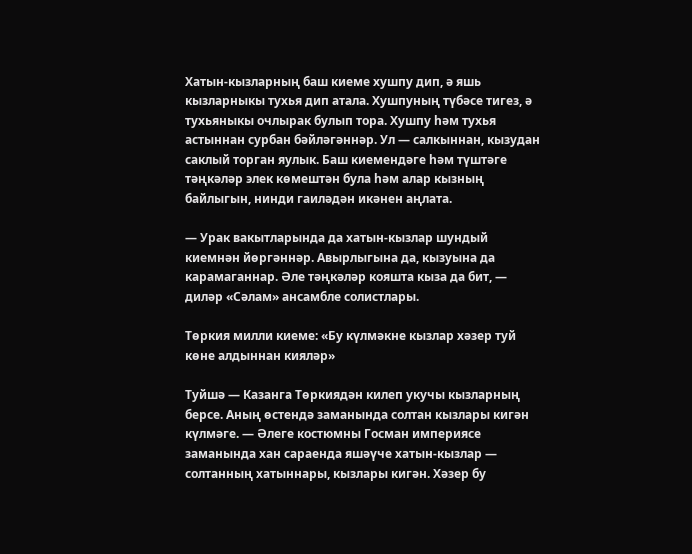Хатын-кызларның баш киеме хушпу дип, ә яшь кызларныкы тухья дип атала. Хушпуның түбәсе тигез, ә тухьяныкы очлырак булып тора. Хушпу һәм тухья астыннан сурбан бәйләгәннәр. Ул — салкыннан, кызудан саклый торган яулык. Баш киемендәге һәм түштәге тәңкәләр элек көмештән була һәм алар кызның байлыгын, нинди гаиләдән икәнен аңлата.

— Урак вакытларында да хатын-кызлар шундый киемнән йөргәннәр. Авырлыгына да, кызуына да карамаганнар. Әле тәңкәләр кояшта кыза да бит, — диләр «Сәлам» ансамбле солистлары.

Төркия милли киеме: «Бу күлмәкне кызлар хәзер туй көне алдыннан кияләр»

Туйшә — Казанга Төркиядән килеп укучы кызларның берсе. Аның өстендә заманында солтан кызлары кигән күлмәге. — Әлеге костюмны Госман империясе заманында хан сараенда яшәүче хатын-кызлар — солтанның хатыннары, кызлары кигән. Хәзер бу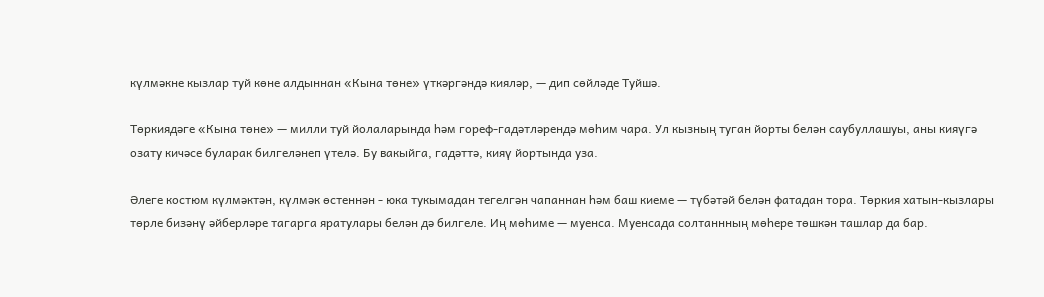күлмәкне кызлар туй көне алдыннан «Кына төне» үткәргәндә кияләр, — дип сөйләде Туйшә.

Төркиядәге «Кына төне» — милли туй йолаларында һәм гореф-гадәтләрендә мөһим чара. Ул кызның туган йорты белән саубуллашуы, аны кияүгә озату кичәсе буларак билгеләнеп үтелә. Бу вакыйга, гадәттә, кияү йортында уза.

Әлеге костюм күлмәктән, күлмәк өстеннән - юка тукымадан тегелгән чапаннан һәм баш киеме — түбәтәй белән фатадан тора. Төркия хатын-кызлары төрле бизәнү әйберләре тагарга яратулары белән дә билгеле. Иң мөһиме — муенса. Муенсада солтаннның мөһере төшкән ташлар да бар.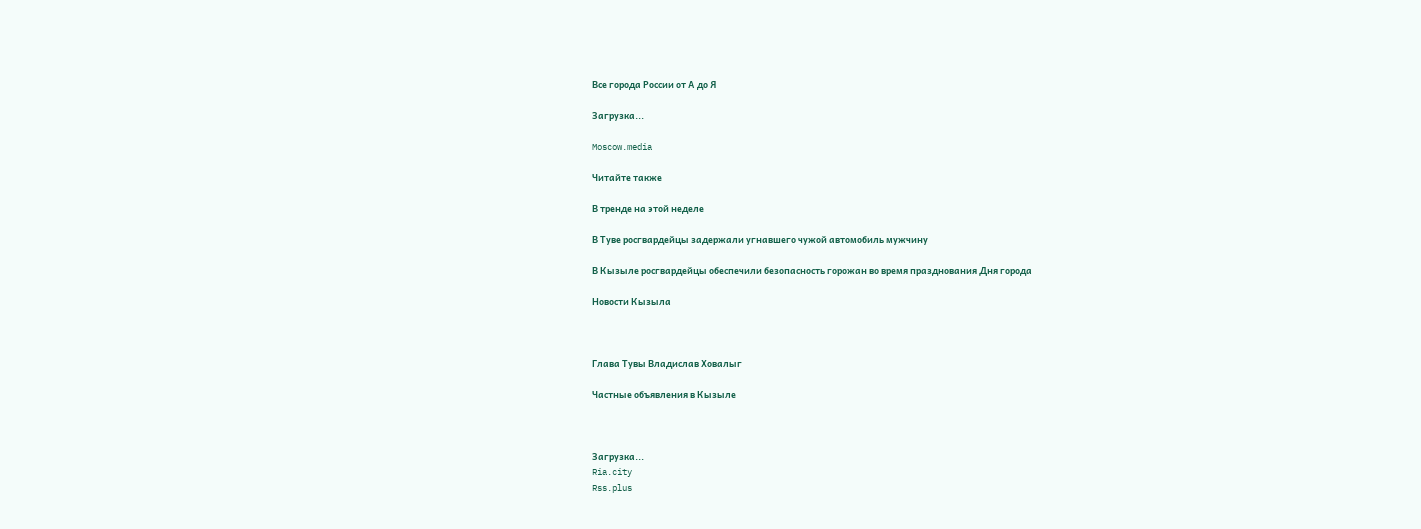Все города России от А до Я

Загрузка...

Moscow.media

Читайте также

В тренде на этой неделе

В Туве росгвардейцы задержали угнавшего чужой автомобиль мужчину

В Кызыле росгвардейцы обеспечили безопасность горожан во время празднования Дня города

Новости Кызыла



Глава Тувы Владислав Ховалыг

Частные объявления в Кызыле



Загрузка...
Ria.city
Rss.plus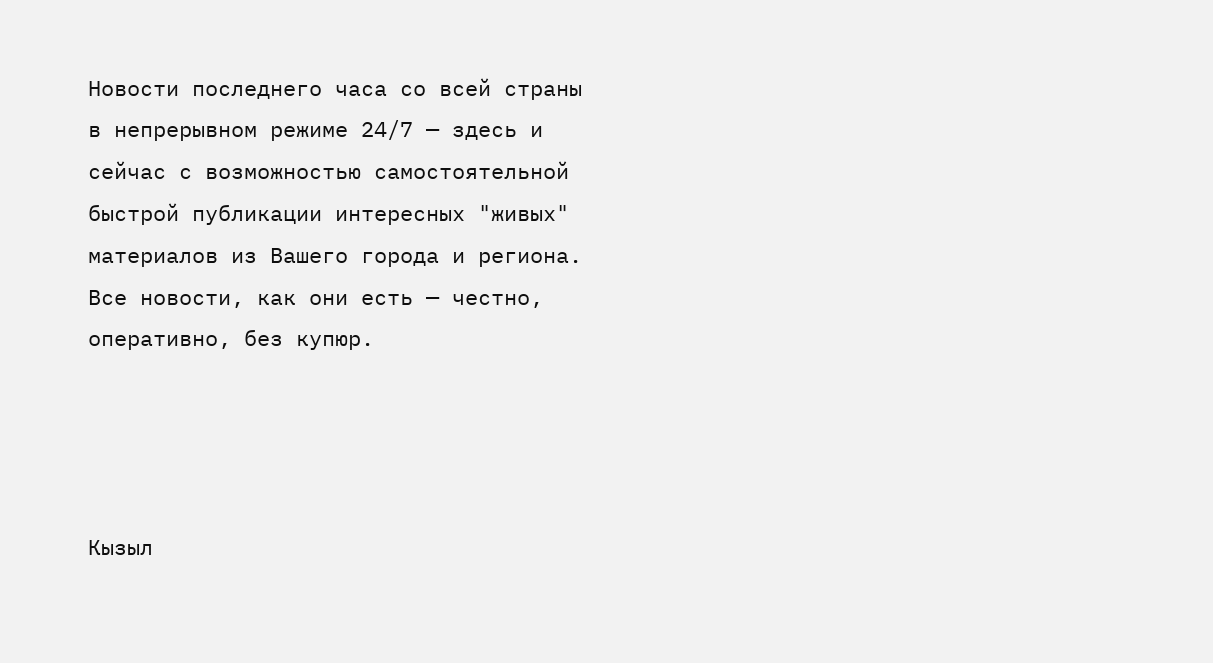Новости последнего часа со всей страны в непрерывном режиме 24/7 — здесь и сейчас с возможностью самостоятельной быстрой публикации интересных "живых" материалов из Вашего города и региона. Все новости, как они есть — честно, оперативно, без купюр.




Кызыл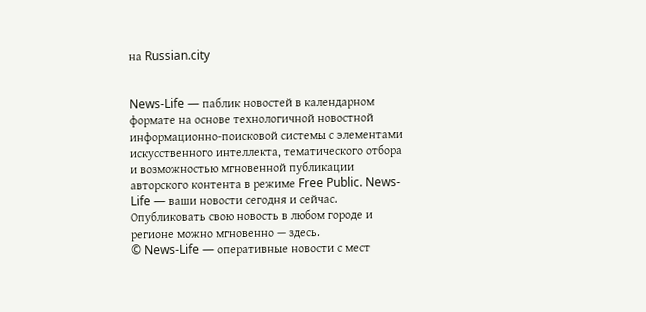на Russian.city


News-Life — паблик новостей в календарном формате на основе технологичной новостной информационно-поисковой системы с элементами искусственного интеллекта, тематического отбора и возможностью мгновенной публикации авторского контента в режиме Free Public. News-Life — ваши новости сегодня и сейчас. Опубликовать свою новость в любом городе и регионе можно мгновенно — здесь.
© News-Life — оперативные новости с мест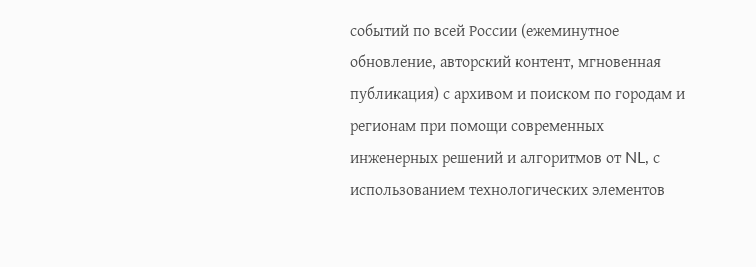событий по всей России (ежеминутное обновление, авторский контент, мгновенная публикация) с архивом и поиском по городам и регионам при помощи современных инженерных решений и алгоритмов от NL, с использованием технологических элементов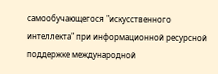самообучающегося "искусственного интеллекта" при информационной ресурсной поддержке международной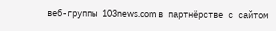веб-группы 103news.com в партнёрстве с сайтом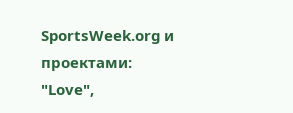SportsWeek.org и проектами: "Love",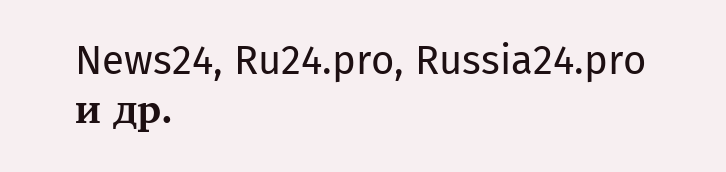News24, Ru24.pro, Russia24.pro и др.